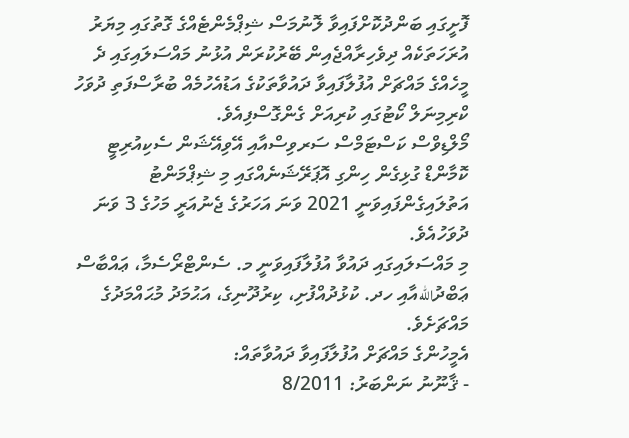ފޮށީގައި ބަންދުކޮށްފައިވާ ލޮނުމަސް ޝިޕްމެންޓެއްގެ ގޮތުގައި މިޔަރު އުރަހަތަކެއް ދިވެހިރާއްޖެއިން ބޭރުކުރަން އުޅުނު މައްސަލައިގައި ދެ މީހެއްގެ މައްޗަށް އުފުލާފައިވާ ދައުވާތަކުގެ އަޑުއެހުމެއް ބުރާސްފަތި ދުވަހު ކްރިމިނަލް ކޯޓުގައި ކުރިއަށް ގެންގޮސްފިއެވެ.
މޯލްޑިވްސް ކަސްޓަމްސް ސަރވިސްއާއި އޭވިއޭޝަން ސެކިއުރިޓީ ކޮމާންޑް ގުޅިގެން ހިންގި އޮޕަރޭޝަނެއްގައި މި ޝިޕްމަންޓު އަތުލައިގެންފައިވަނީ 2021 ވަނަ އަހަރުގެ ޖެނުއަރީ މަހުގެ 3 ވަނަ ދުވަހުއެވެ.
މި މައްސަލައިގައި ދައުވާ އުފުލާފައިވަނީ މ. ސެންޓްރޯސެމާ، ޢައްބާސް ޢަބްދުاللهއާއި ހދ. ކުޅުދުއްފުށި، ކިރުދޫނިގެ، އަޙުމަދު މުޙައްމަދުގެ މައްޗަށެވެ.
އެމީހުންގެ މައްޗަށް އުފުލާފައިވާ ދައުވާތައް:
- ޤާނޫނު ނަންބަރު: 8/2011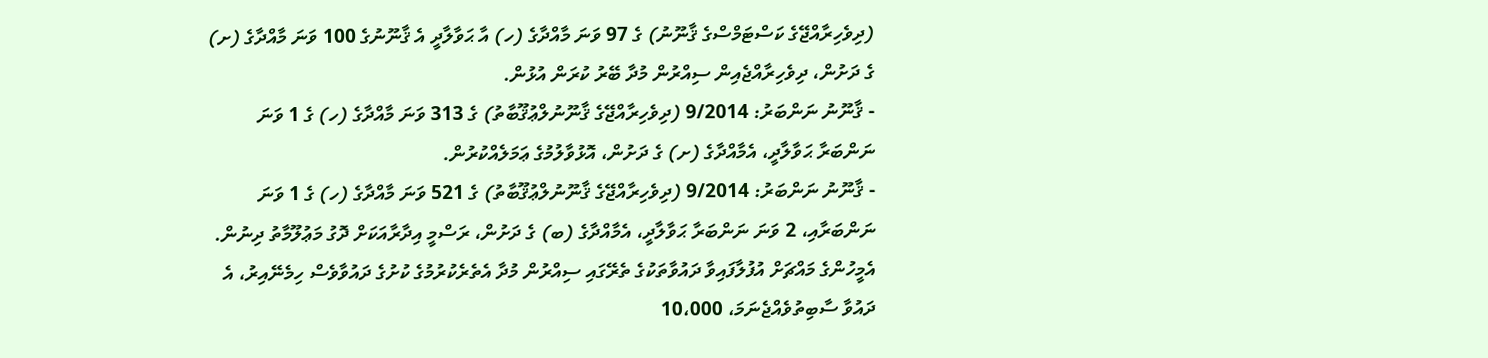(ދިވެހިރާއްޖޭގެ ކަސްޓަމްސްގެ ޤާނޫނު) ގެ 97 ވަނަ މާއްދާގެ (ހ) އާ ޙަވާލާދީ އެ ޤާނޫނުގެ 100 ވަނަ މާއްދާގެ (ށ) ގެ ދަށުން، ދިވެހިރާއްޖެއިން ސިއްރުން މުދާ ބޭރު ކުރަން އުޅުން.
- ޤާނޫނު ނަންބަރު: 9/2014 (ދިވެހިރާއްޖޭގެ ޤާނޫނުލްޢުޤޫބާތު) ގެ 313 ވަނަ މާއްދާގެ (ހ) ގެ 1 ވަނަ ނަންބަރާ ޙަވާލާދީ، އެމާއްދާގެ (ށ) ގެ ދަށުން، އޮޅުވާލުމުގެ ޢަމަލެއްކުރުން.
- ޤާނޫނު ނަންބަރު: 9/2014 (ދިވެހިރާއްޖޭގެ ޤާނޫނުލްޢުޤޫބާތު) ގެ 521 ވަނަ މާއްދާގެ (ހ) ގެ 1 ވަނަ ނަންބަރާއި، 2 ވަނަ ނަންބަރާ ޙަވާލާދީ، އެމާއްދާގެ (ބ) ގެ ދަށުން، ރަސްމީ އިދާރާއަކަށް ދޮގު މަޢުލޫމާތު ދިނުން.
އެމީހުންގެ މައްޗަށް އުފުލާފައިވާ ދައުވާތަކުގެ ތެރޭގައި ސިއްރުން މުދާ އެތެރެކުރުމުގެ ކުށުގެ ދައުވާވެސް ހިމެނޭއިރު، އެ ދައުވާ ސާބިތުވެއްޖެނަމަ، 10،000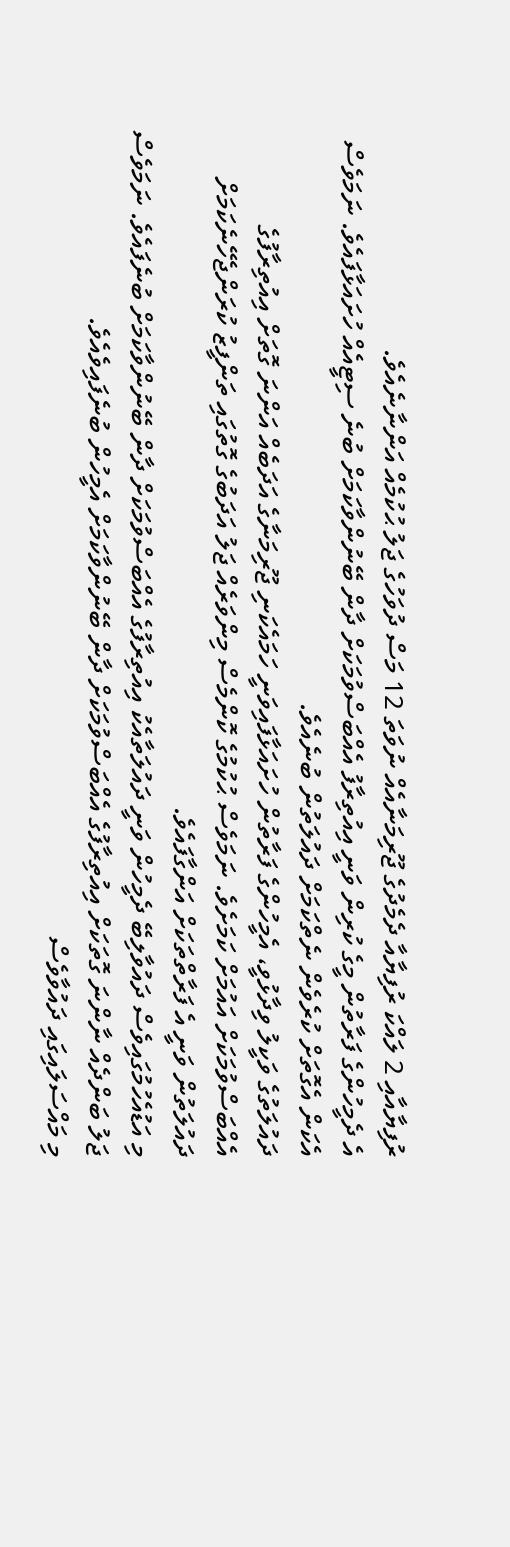ރުފިޔާއާއި 2 ލައްކަ ރުފިޔާއާ ދެމެދުގެ ޖޫރިމަނާއެއް ނުވަތަ 12 މަސް ދުވަހުގެ ޖަލު ޙުކުމެއް އަންނާނެއެވެ.
އެ ދެމީހުންގެ ފަރާތުން މީގެ ކުރިން ވަނީ އިއުތިރާފު އެއްބަސްވުމަކަށް ދާން ބޭނުންވާކަމަށް ބުނެ ސިޓީއެއް ހުށައަޅާފައެވެ. ނަމަވެސް އެކަން އެގޮތަށް ކުރެވެން ނެތްކަމަށް ދައުލަތުން ބުނެއެވެ.
ދައުލަތުގެ ވަކީލު ވިދާޅުވީ، އެމީހުންގެ ފަރާތުން ހުށައަޅާފައިވަނީ ހަމައެކަނި ޖޫރިމަނާގެ އަދަބެއް އަންނަ ގޮތަށް އިއުތިރާފުގެ އެއްބަސްވުމަކަށް އައުމަށް ކަމަށެވެ. ނަމަވެސް ޙުކުމުގެ ކޮންމެސް މިންވަރެއް ޖަލު އަދަބުގެ ގޮތުގައި ތަންފީޒު ކުރަންޖެހޭނެކަމަށް ދައުލަތުން ވަނީ އެ ފަރާތްތަކަށް އަންގާފައެވެ.
މި އަޑުއެހުމުގައިވެސް ދައުވާލިބޭ ދެމީހުން ވަނީ ދައުލަތާއެކު އިއުތިރާފުގެ އެއްބަސްވުމަކަށް ދާން ބޭނުންވާކަމަށް ބުނެފައެވެ. ނަމަވެސް ޖަލު ބަންދެއް ނާންނަ ގޮތަކަށް އިއުތިރާފުގެ އެއްބަސްވުމަކަށް ދާން ބޭނުންވާކަމަށް އެމީހުން ބުނެފައިވެއެވެ.
މި މައްސަލައިގައި ދައުވާވެސް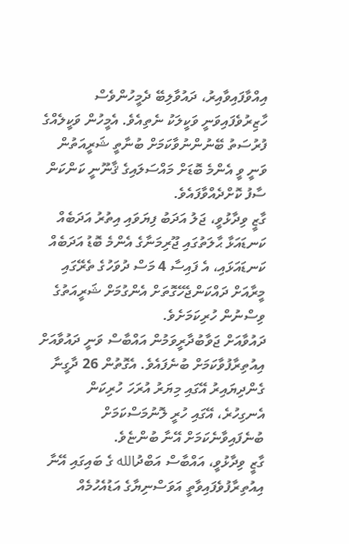އިއްވާފައިވާއިރު، ދައުވާލިބޭ ދެމީހުންވެސް ހާޒިރުވެފައިވަނީ ވަކީލަކު ނެތިއެވެ. އެމީހުން ވަކީލެއްގެ ފުރުސަތު ބޭނުންނުވާކަމަށް ބުނާތީ ޝަރީއަތުން ވަނީ ވީ އެންމެ ބޮޑަށް މައްސަލައިގެ ޤާނޫނީ ކަންކަން ސާފު ކޮށްދެއްވާފައެވެ.
ގާޒީ ވިދާޅުވީ، ޖަލު އަދަބު ފިޔަވައި އިތުރު އަދަބެއް ކަނޑައަޅާ ޙާލަތުގައި ޖޫރިމަނާގެ އެންމެ ބޮޑު އަދަބެއް ކަނޑައަޅައި، އެ ފައިސާ 4 މަސް ދުވަހުގެ ތެރޭގައި މީރާއަށް ދައްކަންޖެހޭގޮތަށް އެންގުމަށް ޝަރީއަތުގެ ވިސްނުން ހުރިކަމަށެވެ.
ދައުވާއަށް ޖަވާބުދާރީވަމުން އައްބާސް ވަނީ ދައުވާއަށް އިއުތިރާފުވާކަމަށް ބުނެފައެވެ. އެގޮތުން 26 ދާގީނާ ގެންދިޔައިރު އޭގައި މިޔަރު އުރަހަ ހުރިކަން އެނގިހުރެ، އޭގައި ހުރީ ލޮނުމަސްކަމަށް ބުނެފައިވާނެކަމަށް އޭނާ ބުންޏެވެ.
ގާޒީ ވިދާޅުވީ، އައްބާސް އަބްދުالله ގެ ބައިގައި އޭނާ އިއުތިރާފުވެފައިވާތީ އަވަސްނިޔާގެ އަޑުއެހުމެއް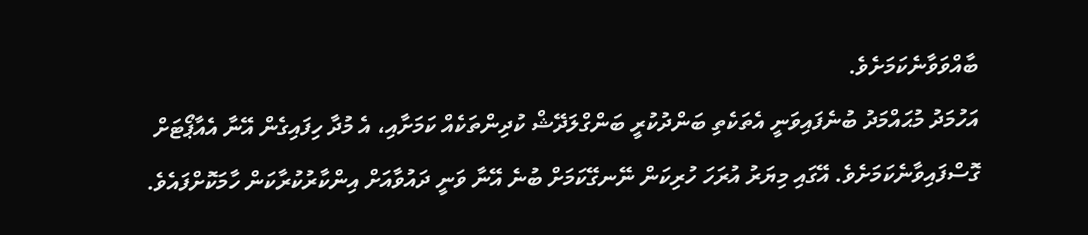ބާއްވަވާނެކަމަށެވެ.
އަހުމަދު މުޙައްމަދު ބުނެފައިވަނީ އެތަކެތި ބަންދުކުރީ ބަންގްލަދޭޝް ކުދިންތަކެއް ކަމަށާއި، އެ މުދާ ހިފައިގެން އޭނާ އެއާޕޯޓަށް ގޮސްފައިވާނެކަމަށެވެ. އޭގައި މިޔަރު އުރަހަ ހުރިކަން ނޭނގޭކަމަށް ބުނެ އޭނާ ވަނީ ދައުވާއަށް އިންކާރުކުރާކަން ހާމަކޮށްފައެވެ.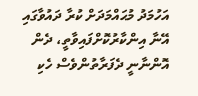އަހުމަދު މުޙައްމަދަށް ކުރާ ދައުވާގައި އޭނާ އިންކާރުކޮށްފައިވާތީ، ދެން އޮންނާނީ ދެފަރާތުންވެސް ހެކި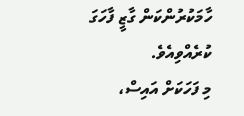ހާމަކުރުންކަން ގާޒީ ފާހަގަ ކުރެއްވިއެވެ.
މި ފަހަކަށް އައިސް،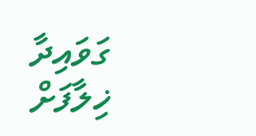ގަވައިދާ ޚިލާފަށް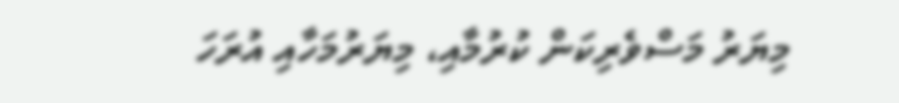މިޔަރު މަސްވެރިކަން ކުރުމާއި، މިޔަރުމަހާއި އުރަހަ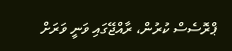ޕްރޮސެސް ކުރުން، ރާއްޖޭގައި ވަނީ ވަރަށް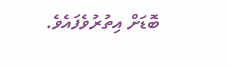ބޮޑަށް އިތުރުވެފައެވެ.